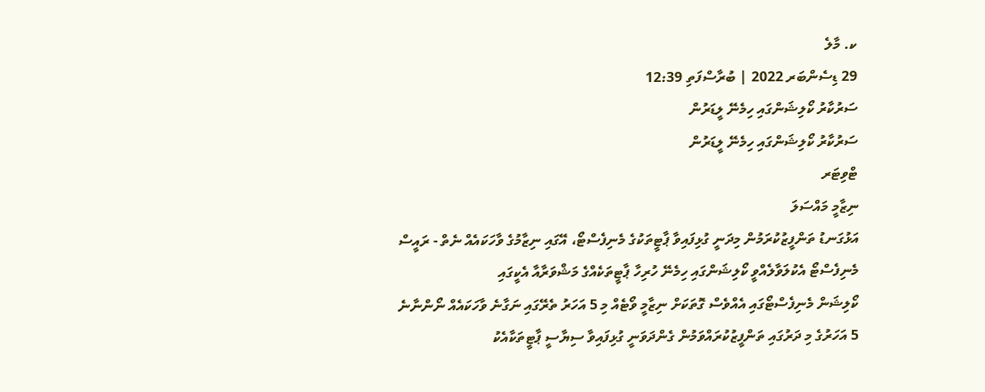ކ. މާލެ
29 ޑިސެންބަރ 2022 | ބުރާސްފަތި 12:39
ސަރުކާރު ކޯލިޝަންގައި ހިމެނޭ ލީޑަރުން
ސަރުކާރު ކޯލިޝަންގައި ހިމެނޭ ލީޑަރުން
ޓްވިޓަރ
ނިޒާމީ މައްސަލަ
އަޅުގަނޑު ތަންފީޒުކުރަމުން މިދަނީ ގުޅިފައިވާ ޕާޓީތަކުގެ މެނިފެސްޓޯ، އޭގައި ނިޒާމުގެ ވާހަކައެއް ނެތް - ރައީސް
މެނިފެސްޓޯ އެކުލަވާލެއްވީ ކޯލިޝަންގައި ހިމެނޭ ހުރިހާ ޕާޓީތަކެއްގެ މަޝްވަރާއާ އެކީގައި
ކޯލިޝަން މެނިފެސްޓޯގައި އެއްވެސް ގޮތަކަށް ނިޒާމީ ވޯޓެއް މި 5 އަހަރު ތެރޭގައި ނަގާނެ ވާހަކައެއް ނޯންނާނެ
5 އަހަރުގެ މި ދަރުގައި ތަންފީޒުކުރައްވަމުން ގެންދަވަނީ ގުޅިފައިވާ ސިޔާސީ ޕާޓީތަކާއެކު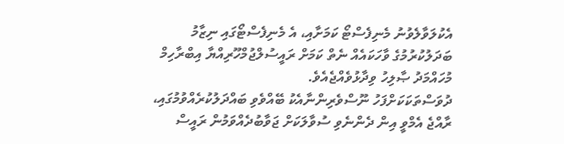އެކުލަވާލެވުނު މެނިފެސްޓޯ ކަމަށާއި، އެ މެނިފެސްޓޯގައި ނިޒާމު ބަދަލުކުރުމުގެ ވާހަކައެއް ނެތް ކަމަށް ރައީސުލްޖުމްހޫރިއްޔާ އިބްރާހިމް މުހައްމަދު ޞާލިހު ވިދާޅުވެއްޖެއެވެ.
ދުވަސްތަކަކަށްފަހު ނޫސްވެރިންނާއެކު ބޭއްވެވި ބައްދަލުކުރެއްވުމުގައި، ރާއްޖެ އެމްވީ އިން ދެންނެވި ސުވާލަކަށް ޖަވާބުދެއްވަމުން ރައީސް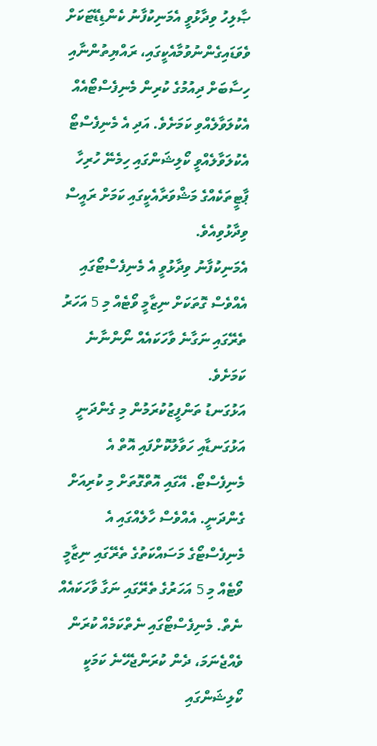ޞާލިހު ވިދާޅުވީ އެމަނިކުފާނު ކެންޑިޑޭޓަކަށް ވެވަޑައިގެންނުވުމާއެކީގައި، ރައްޔިތުންނާއި ހިސާބަށް ދިއުމުގެ ކުރިން މެނިފެސްޓޯއެއް އެކުލަވާލެއްވި ކަމަށެވެ. އަދި އެ މެނިފެސްޓޯ އެކުލަވާލެއްވީ ކޯލިޝަންގައި ހިމެނޭ ހުރިހާ ޕާޓީތަކެއްގެ މަޝްވަރާއެކީގައި ކަމަށް ރައީސް ވިދާޅުވިއެވެ.
އެމަނިކުފާނު ވިދާޅުވީ އެ މެނިފެސްޓޯގައި އެއްވެސް ގޮތަކަށް ނިޒާމީ ވޯޓެއް މި 5 އަހަރު ތެރޭގައި ނަގާނެ ވާހަކައެއް ނޯންނާނެ ކަމަށެވެ.
އަޅުގަނޑު ތަންފީޒުކުރަމުން މި ގެންދަނީ އަޅުގަނޑާއި ހަވާލުކޮށްފައި އޮތް އެ މެނިފެސްޓޯ. އޭގައި އޮތްގޮތަށް މި ކުރިއަށް ގެންދަނީ. އެއްވެސް ހާލެއްގައި އެ މެނިފެސްޓޯގެ މަސައްކަތުގެ ތެރޭގައި ނިޒާމީ ވޯޓެއް މި 5 އަހަރުގެ ތެރޭގައި ނަގާ ވާހަކައެއް ނެތް. މެނިފެސްޓޯގައި ނެތްކަމެއް ކުރަން ވެއްޖެނަމަ، ދެން ކުރަންޖެހޭނެ ކަމަކީ ކޯލިޝަންގައި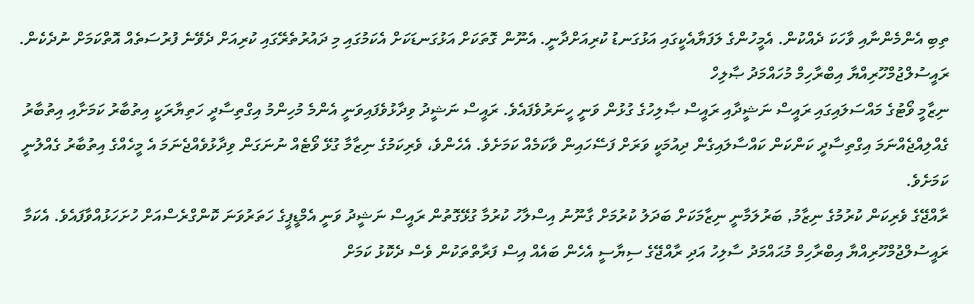ތިބި އެންމެންނާއި ވާހަކަ ދެއްކުން. އެމީހުންގެ ލަފަޔާއެކީގައި އަޅުގަނޑު ކުރިއަށްދާނީ. އެނޫން ގޮތަކަށް އަޅުގަނޑަކަށް އެކަމުގައި މި ދައުރުތެރޭގައި ކުރިއަށް ދެވޭނެ ފުރުސަތެއް އޮތްކަމަށް ނުދެކެން.
ރައީސުލްޖުމްހޫރިއްޔާ އިބްރާހިމް މުހައްމަދު ޞާލިހް
ނިޒާމީ ވޯޓުގެ މައްސަލައިގައި ރައީސް ނަޝީދާއި ރައީސް ޞާލިހުގެ ގުޅުން ވަނީ ހީނަރުވެފައެވެ. ރައީސް ނަޝީދު ވިދާޅުވެފައިވަނީ އެންމެ މުހިންމު އިގްތިސާދީ ހަތިޔާރަކީ އިތުބާރު ކަމަށާއި އިތުބާރު ގެއްލިއްޖެއްނަމަ އިގްތިސާދީ ކަންކަން ކައްސާލައިގެން ދިއުމަކީ ވަރަށް ފަސޭހައިން ވާކަމެއް ކަމަށެވެ. އެހެންވެ، ވެރިކަމުގެ ނިޒާމާ ގުޅޭ ވޯޓެއް ނުނަގަން ވިދާޅުވެއްޖެނަމަ އެ މީހެއްގެ އިތުބާރު ގެއްލުނީ ކަމަށެވެ.
ރާއްޖޭގެ ވެރިކަން ކުރުމުގެ ނިޒާމު, ބަރުލަމާނީ ނިޒާމަކަށް ބަދަލު ކުރުމަށް ގާނޫނު އިސްލާހު ކުރުމާ ގުޅޭގޮތުން ރައީސް ނަޝީދު ވަނީ އެމްޑީޕީގެ ހަތަރުވަނަ ކޮންގްރެސްއަށް ހުށަހަޅުއްވާފައެވެ. އެކަމާ ރައީސުލްޖުމްހޫރިއްޔާ އިބްރާހިމް މުޙައްމަދު ސާލިހު އަދި ރާއްޖޭގެ ސިޔާސީ އެހެން ބައެއް އިސް ފަރާތްތަކުން ވެސް ދެކޮޅު ކަމަށް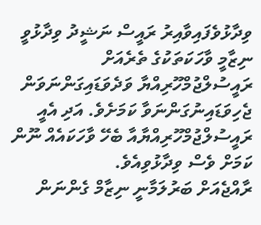ވިދާޅުވެފައިވާއިރު ރައީސް ނަޝީދު ވިދާޅުވީ ނިޒާމީ ވާހަކަތަކުގެ ތެރެއަށް ރައީސުލްޖުމްހޫރިއްޔާ ވަދެވަޑައިގަންނަވަން ޖެހިވަޑައިނުގަންނަވާ ކަމަށެވެ. އަދި އެއީ ރައީސުލްޖުމްހޫރިއްޔާއާ ބެހޭ ވާހަކައެއް ނޫން ކަމަށް ވެސް ވިދާޅުވިއެވެ.
ރާއްޖެއަށް ބަރުލަމާނީ ނިޒާމް ގެންނަން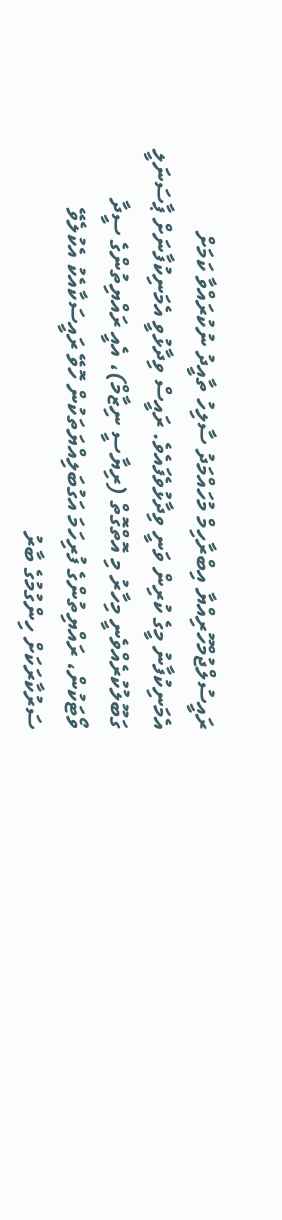ރައީސުލްޖުމްހޫރިއްޔާ އިބްރާހިމް މުހައްމަދު ސާލިހު ތާއީދު ނުކުރައްވާ ކަމަށް އެމަނިކުފާނު މީގެ ކުރިން ވަނީ ވިދާޅުވެފައެވެ. ރައީސް ވިދާޅުވީ އެމަނިކުފާނަށް ޕާސަނަލީ ގަބޫލުކުރެއްވެނީ މިހާރު މި އޮތްގޮތް (ރިޔާސީ ނިޒާމް)، އެއީ ރައްޔިތުންގެ ސީދާ ވޯޓަކުން، ރައްޔިތުންގެ ފުރިހަމަ އަގުބަލިއްޔަތަކުން ހޮވޭ ރައީސަކާއެކު އެކުލެވޭ ސަރުކާރަކަށް ހިންގުމުގެ ބާރު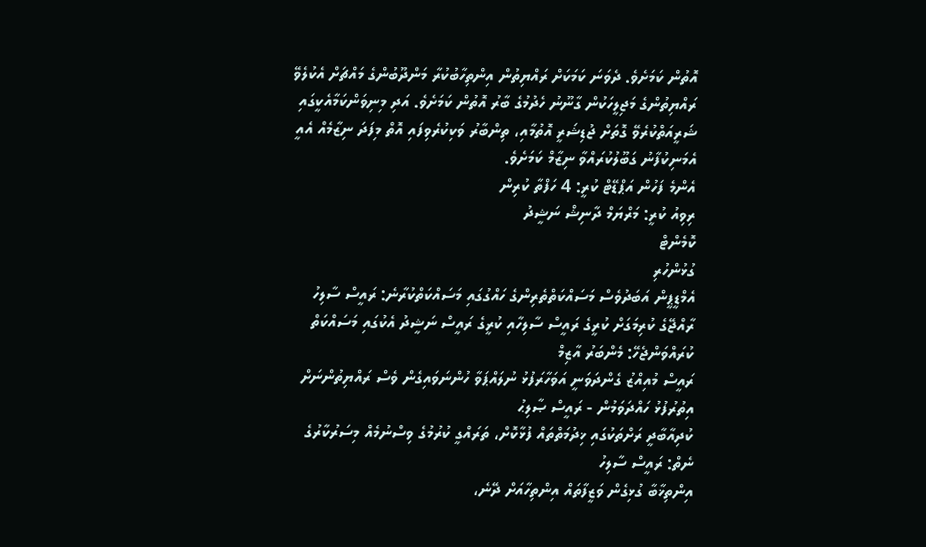އޮތުން ކަމަށެވެ. ދެވަނަ ކަމަކަށް ރައްޔިތުން އިންތިހާބުކުރާ މަންދޫބުންގެ މައްޗަށް އެކުލެވޭ ރައްޔިތުންގެ މަޖިލީހަކުން ގާނޫނު ހެދުމުގެ ބާރު އޮތުން ކަމަށެވެ. އަދި މިނިވަންކަމާއެކީގައި ޝަރީއަތްކުރެވޭ ގޮތަށް ޖުޑިޝަރީ އޮތުމާއި، ތިންބާރު ވަކިކުރެވިފައި އޮތް މިފަދަ ނިޒާމެއް އެއީ އެމަނިކުފާނު ގަބޫލުކުރައްވާ ނިޒާމް ކަމަށެވެ.
އެންމެ ފަހުން އަޕްޑޭޓް ކުރީ: 4 ހަފްތާ ކުރިން
ރިވިއު ކުރީ: މަރްޔަމް ދާނިޝް ނަޝީދު
ކޮމެންޓް
ގުޅުންހުރި
އެމްޑީޕީން އަބަދުވެސް މަސައްކަތްތެރިންގެ ހައްގުގައި މަސައްކަތްކުރާނެ: ރައީސް ސާލިހު
ރާއްޖޭގެ ކުރިމަގަށް ކުރީގެ ރައީސް ސާލިހާއި ކުރީގެ ރައީސް ނަޝީދު އެކުގައި މަސައްކަތް ކުރައްވަންޖެހޭ: މެންބަރު އާޒިމް
ރައީސް މުއިއްޒު ގެންދަވަނީ އަވަހާރަފުޅު ނުލައްޕަވާ ހުންނަވައިގެން ވެސް ރައްޔިތުންނަށް އިތުރުފުޅު ހައްދަވަމުން - ރައީސް ޞާލިޙު
ކުދިއާބާދީ ރަށްތަކުގައި ޚިދުމަތްތައް ފުޅާކޮށް، ތަރައްގީ ކުރުމުގެ ވިސްނުމެއް މިސަރުކާރުގެ ނެތް: ރައީސް ސާލިހު
އިންތިޚާބާ ގުޅިގެން ވަޒީފާތައް އިންތިހާއަށް ދޭނެ،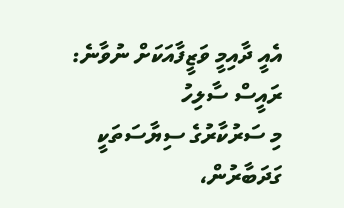އެއީ ދާއިމީ ވަޒީފާއަކަށް ނުވާނެ: ރައީސް ސާލިހު
މި ސަރުކާރުގެ ސިޔާސަތަކީ ގަދަބާރުން،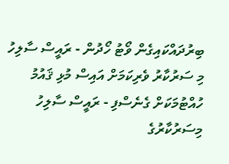ބިރުދައްކައިގެން ވޯޓު ހޯދުން - ރައީސް ސާލިހު
މި ސަރުކާރު ވެރިކަމަށް އައިސް މުޅި ޤައުމު ހުއްޓުމަކަށް ގެނެސްފި - ރައީސް ސާލިހު
މިސަރުކާރުގެ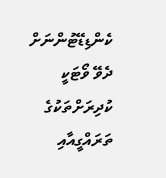ކެންޑިޑޭޓުންނަށް ދެވޭ ވޯޓަކީ ކުދިރަށްތަކުގެ ތަރައްގީއާއި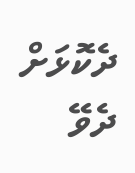ދެކޮޅަށް ދެވޭ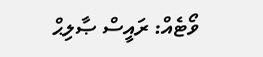ވޯޓެއް: ރައީސް ޞާލިޙް